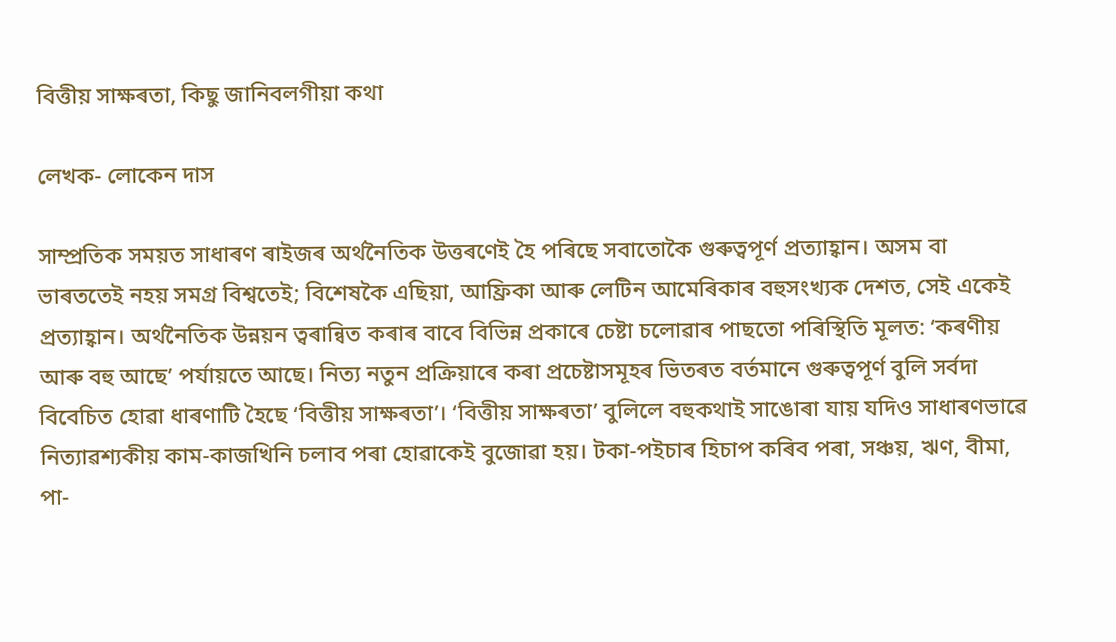বিত্তীয় সাক্ষৰতা, কিছু জানিবলগীয়া কথা

লেখক- লোকেন দাস

সাম্প্ৰতিক সময়ত সাধাৰণ ৰাইজৰ অৰ্থনৈতিক উত্তৰণেই হৈ পৰিছে সবাতোকৈ গুৰুত্বপূৰ্ণ প্ৰত্যাহ্বান। অসম বা ভাৰততেই নহয় সমগ্ৰ বিশ্বতেই; বিশেষকৈ এছিয়া, আফ্ৰিকা আৰু লেটিন আমেৰিকাৰ বহুসংখ্যক দেশত, সেই একেই প্ৰত্যাহ্বান। অৰ্থনৈতিক উন্নয়ন ত্বৰান্বিত কৰাৰ বাবে বিভিন্ন প্ৰকাৰে চেষ্টা চলোৱাৰ পাছতো পৰিস্থিতি মূলত: ‘কৰণীয় আৰু বহু আছে’ পৰ্যায়তে আছে। নিত্য নতুন প্ৰক্ৰিয়াৰে কৰা প্ৰচেষ্টাসমূহৰ ভিতৰত বৰ্তমানে গুৰুত্বপূৰ্ণ বুলি সৰ্বদা বিবেচিত হোৱা ধাৰণাটি হৈছে ‘বিত্তীয় সাক্ষৰতা’। ‘বিত্তীয় সাক্ষৰতা’ বুলিলে বহুকথাই সাঙোৰা যায় যদিও সাধাৰণভাৱে নিত্যাৱশ্যকীয় কাম-কাজখিনি চলাব পৰা হোৱাকেই বুজোৱা হয়। টকা-পইচাৰ হিচাপ কৰিব পৰা, সঞ্চয়, ঋণ, বীমা, পা-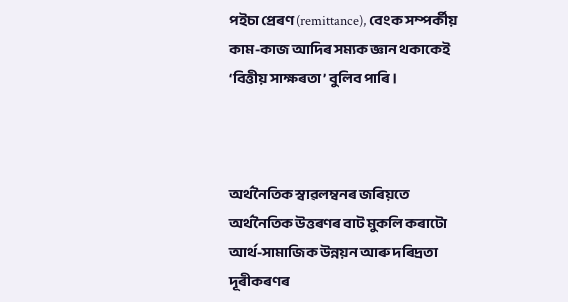পইচা প্ৰেৰণ (remittance), বেংক সম্পৰ্কীয় কাম-কাজ আদিৰ সম্যক জ্ঞান থকাকেই ‘বিত্তীয় সাক্ষৰতা’ বুলিব পাৰি।



অৰ্থনৈতিক স্বাৱলম্বনৰ জৰিয়তে অৰ্থনৈতিক উত্তৰণৰ বাট মুকলি কৰাটো আৰ্থ-সামাজিক উন্নয়ন আৰু দৰিদ্ৰতা দূৰীকৰণৰ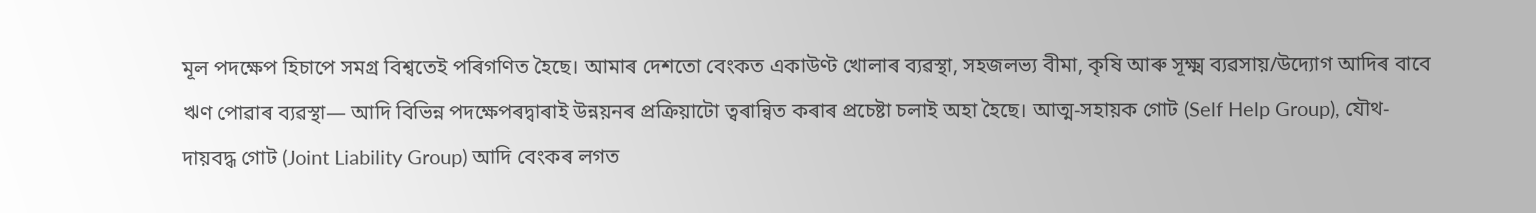মূল পদক্ষেপ হিচাপে সমগ্ৰ বিশ্বতেই পৰিগণিত হৈছে। আমাৰ দেশতো বেংকত একাউণ্ট খোলাৰ ব্যৱস্থা, সহজলভ্য বীমা, কৃষি আৰু সূক্ষ্ম ব্যৱসায়/উদ্যোগ আদিৰ বাবে ঋণ পোৱাৰ ব্যৱস্থা— আদি বিভিন্ন পদক্ষেপৰদ্বাৰাই উন্নয়নৰ প্ৰক্ৰিয়াটো ত্বৰান্বিত কৰাৰ প্ৰচেষ্টা চলাই অহা হৈছে। আত্ম-সহায়ক গোট (Self Help Group), যৌথ-দায়বদ্ধ গোট (Joint Liability Group) আদি বেংকৰ লগত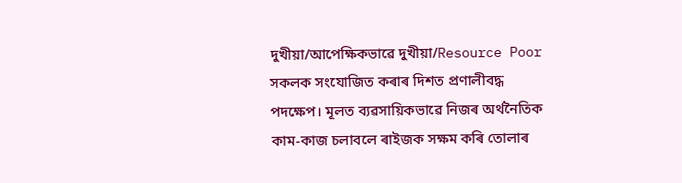দুখীয়া/আপেক্ষিকভাৱে দুখীয়া/Resource Poor সকলক সংযোজিত কৰাৰ দিশত প্ৰণালীবদ্ধ পদক্ষেপ। মূলত ব্যৱসায়িকভাৱে নিজৰ অৰ্থনৈতিক কাম-কাজ চলাবলে ৰাইজক সক্ষম কৰি তোলাৰ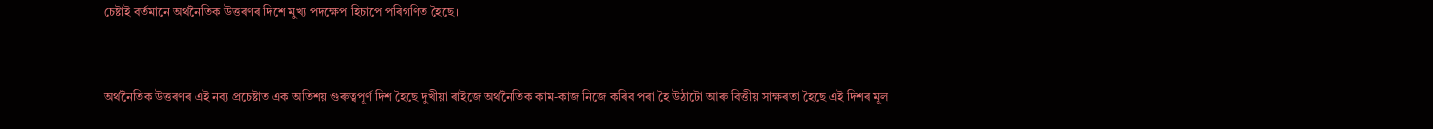চেষ্টাই বৰ্তমানে অৰ্থনৈতিক উত্তৰণৰ দিশে মুখ্য পদক্ষেপ হিচাপে পৰিগণিত হৈছে।



অৰ্থনৈতিক উত্তৰণৰ এই নব্য প্ৰচেষ্টাত এক অতিশয় গুৰুত্বপূৰ্ণ দিশ হৈছে দুখীয়া ৰাইজে অৰ্থনৈতিক কাম-কাজ নিজে কৰিব পৰা হৈ উঠাটো আৰু বিত্তীয় সাক্ষৰতা হৈছে এই দিশৰ মূল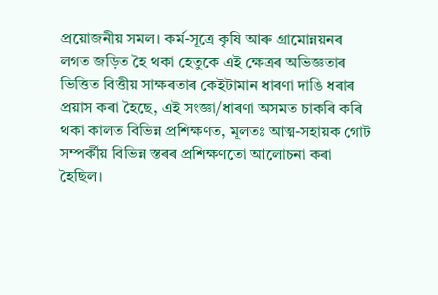প্ৰয়োজনীয় সমল। কৰ্ম-সূত্ৰে কৃষি আৰু গ্ৰামোন্নয়নৰ লগত জড়িত হৈ থকা হেতুকে এই ক্ষেত্ৰৰ অভিজ্ঞতাৰ ভিত্তিত বিত্তীয় সাক্ষৰতাৰ কেইটামান ধাৰণা দাঙি ধৰাৰ প্ৰয়াস কৰা হৈছে, এই সংজ্ঞা/ধাৰণা অসমত চাকৰি কৰি থকা কালত বিভিন্ন প্ৰশিক্ষণত, মূলতঃ আত্ম-সহায়ক গোট সম্পৰ্কীয় বিভিন্ন স্তৰৰ প্ৰশিক্ষণতো আলোচনা কৰা হৈছিল।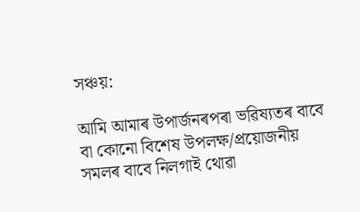সঞ্চয়:

আমি আমাৰ উপাৰ্জনৰপৰা ভৱিষ্যতৰ বাবে বা কোনো বিশেষ উপলক্ষ/প্ৰয়োজনীয় সমলৰ বাবে নিলগাই থোৱা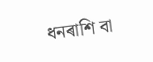ধনৰাশি বা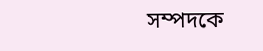সম্পদকে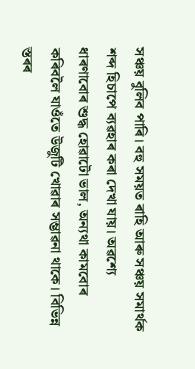সঞ্চয় বুলিব পাৰি। বহু সময়ত ৰাহি আৰু সঞ্চয় সমাৰ্থক শব্দ হিচাপে ব্যৱহাৰ কৰা দেখা যায়। অৱশ্যে ধাৰণাবোৰ শুদ্ধ হোৱাটো ভাল, অন্যথা কামবোৰ কৰিবলৈ যাওঁতে উজুটি খোৱাৰ সম্ভাৱনা থাকে। বিভিন্ন স্তৰৰ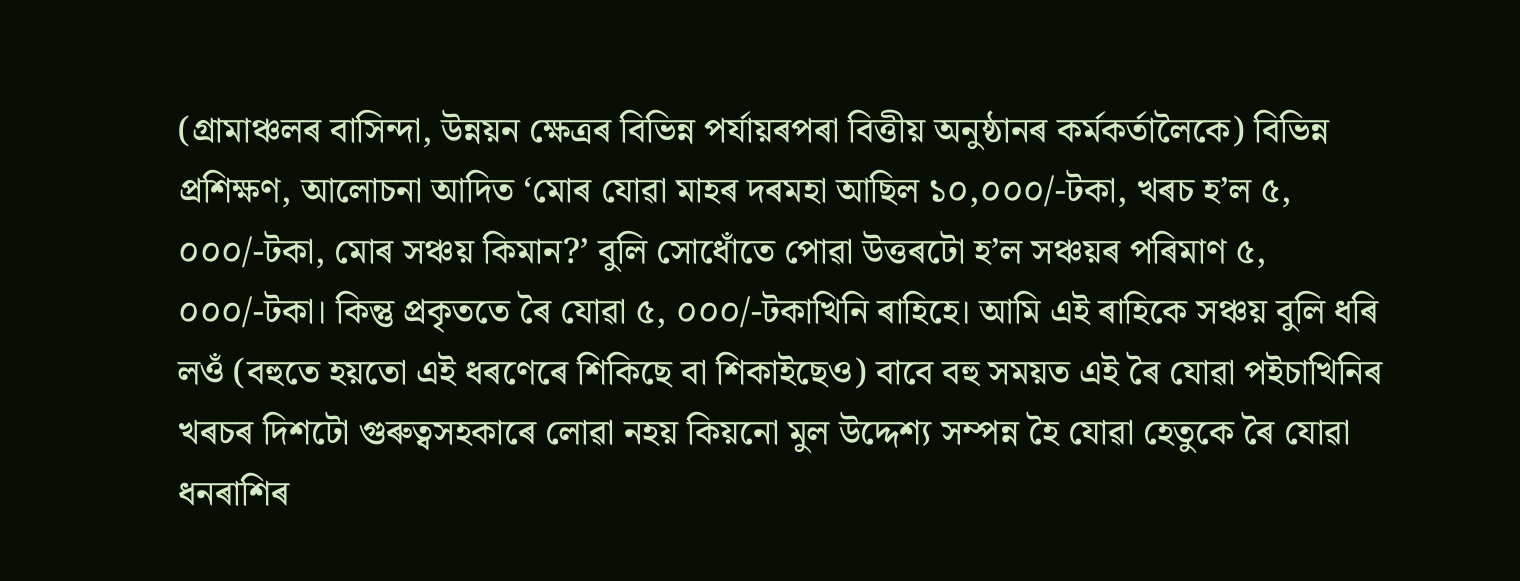(গ্ৰামাঞ্চলৰ বাসিন্দা, উন্নয়ন ক্ষেত্ৰৰ বিভিন্ন পৰ্যায়ৰপৰা বিত্তীয় অনুষ্ঠানৰ কৰ্মকৰ্তালৈকে) বিভিন্ন প্ৰশিক্ষণ, আলোচনা আদিত ‘মোৰ যোৱা মাহৰ দৰমহা আছিল ১০,০০০/-টকা, খৰচ হ’ল ৫, ০০০/-টকা, মোৰ সঞ্চয় কিমান?’ বুলি সোধোঁতে পোৱা উত্তৰটো হ’ল সঞ্চয়ৰ পৰিমাণ ৫, ০০০/-টকা। কিন্তু প্ৰকৃততে ৰৈ যোৱা ৫, ০০০/-টকাখিনি ৰাহিহে। আমি এই ৰাহিকে সঞ্চয় বুলি ধৰি লওঁ (বহুতে হয়তো এই ধৰণেৰে শিকিছে বা শিকাইছেও) বাবে বহু সময়ত এই ৰৈ যোৱা পইচাখিনিৰ খৰচৰ দিশটো গুৰুত্বসহকাৰে লোৱা নহয় কিয়নো মুল উদ্দেশ্য সম্পন্ন হৈ যোৱা হেতুকে ৰৈ যোৱা ধনৰাশিৰ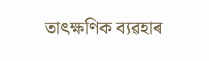তাৎক্ষণিক ব্যৱহাৰ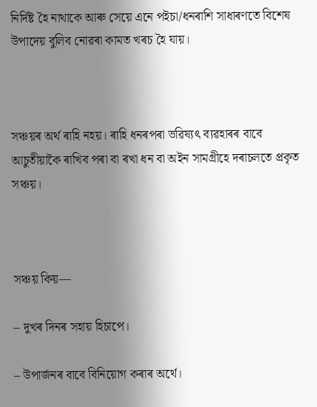নিৰ্দিষ্ট হৈ নাথাকে আৰু সেয়ে এনে পইচা/ধনৰাশি সাধাৰণতে বিশেষ উপাদেয় বুলিব নোৱৰা কামত খৰচ হৈ যায়।



সঞ্চয়ৰ অৰ্থ ৰাহি নহয়। ৰাহি ধনৰপৰা ভৱিষ্যৎ ব্যৱহাৰৰ বাবে আচুতীয়াকৈ ৰাখিব পৰা বা ৰখা ধন বা অইন সামগ্ৰীহে দৰাচলতে প্ৰকৃত সঞ্চয়।



সঞ্চয় কিয়—

– দুখৰ দিনৰ সহায় হিচাপে।

– উপাৰ্জনৰ বাবে বিনিয়োগ কৰাৰ অৰ্থে।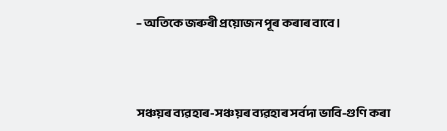– অতিকে জৰুৰী প্ৰয়োজন পূৰ কৰাৰ বাবে।



সঞ্চয়ৰ ব্যৱহাৰ-সঞ্চয়ৰ ব্যৱহাৰ সৰ্বদা ভাবি-গুণি কৰা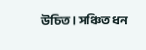উচিত। সঞ্চিত ধন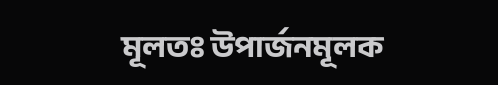মূলতঃ উপাৰ্জনমূলক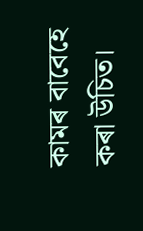কামৰ বাবেহে কৰা উচিত।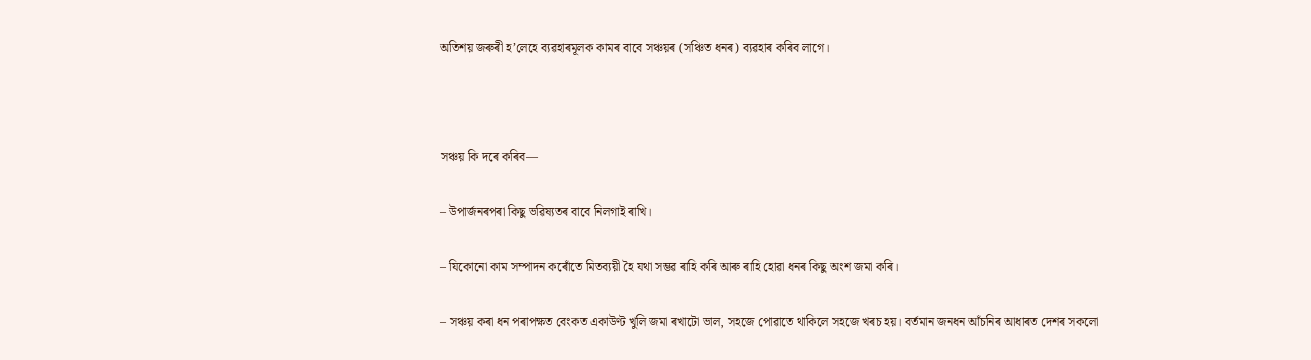অতিশয় জৰুৰী হ’লেহে ব্যৱহাৰমূলক কামৰ বাবে সঞ্চয়ৰ (সঞ্চিত ধনৰ) ব্যৱহাৰ কৰিব লাগে।



সঞ্চয় কি দৰে কৰিব—

– উপাৰ্জনৰপৰা কিছু ভৱিষ্যতৰ বাবে নিলগাই ৰাখি।

– যিকোনো কাম সম্পাদন কৰোঁতে মিতব্যয়ী হৈ যথা সম্ভৱ ৰাহি কৰি আৰু ৰাহি হোৱা ধনৰ কিছু অংশ জমা কৰি।

– সঞ্চয় কৰা ধন পৰাপক্ষত বেংকত একাউণ্ট খুলি জমা ৰখাটো ভাল, সহজে পোৱাতে থাকিলে সহজে খৰচ হয়। বৰ্তমান জনধন আঁচনিৰ আধাৰত দেশৰ সকলো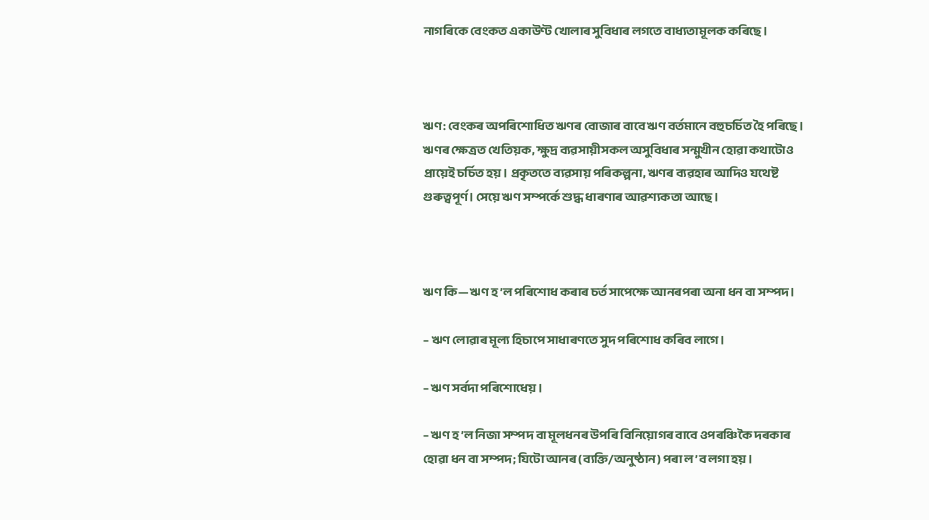নাগৰিকে বেংকত একাউণ্ট খোলাৰ সুবিধাৰ লগতে বাধ্যতামূলক কৰিছে।



ঋণ: বেংকৰ অপৰিশোধিত ঋণৰ বোজাৰ বাবে ঋণ বৰ্তমানে বহুচৰ্চিত হৈ পৰিছে। ঋণৰ ক্ষেত্ৰত খেতিয়ক, ক্ষুদ্ৰ ব্যৱসায়ীসকল অসুবিধাৰ সন্মুখীন হোৱা কথাটোও প্ৰায়েই চৰ্চিত হয়। প্ৰকৃততে ব্যৱসায় পৰিকল্পনা, ঋণৰ ব্যৱহাৰ আদিও যথেষ্ট গুৰুত্বপূৰ্ণ। সেয়ে ঋণ সম্পৰ্কে শুদ্ধ ধাৰণাৰ আৱশ্যকতা আছে।



ঋণ কি— ঋণ হ’ল পৰিশোধ কৰাৰ চৰ্ত সাপেক্ষে আনৰপৰা অনা ধন বা সম্পদ।

– ঋণ লোৱাৰ মূল্য হিচাপে সাধাৰণতে সুদ পৰিশোধ কৰিব লাগে।

– ঋণ সৰ্বদা পৰিশোধেয়।

– ঋণ হ’ল নিজা সম্পদ বা মূলধনৰ উপৰি বিনিয়োগৰ বাবে ওপৰঞ্চিকৈ দৰকাৰ হোৱা ধন বা সম্পদ; যিটো আনৰ (ব্যক্তি/অনুষ্ঠান) পৰা ল’ব লগা হয়।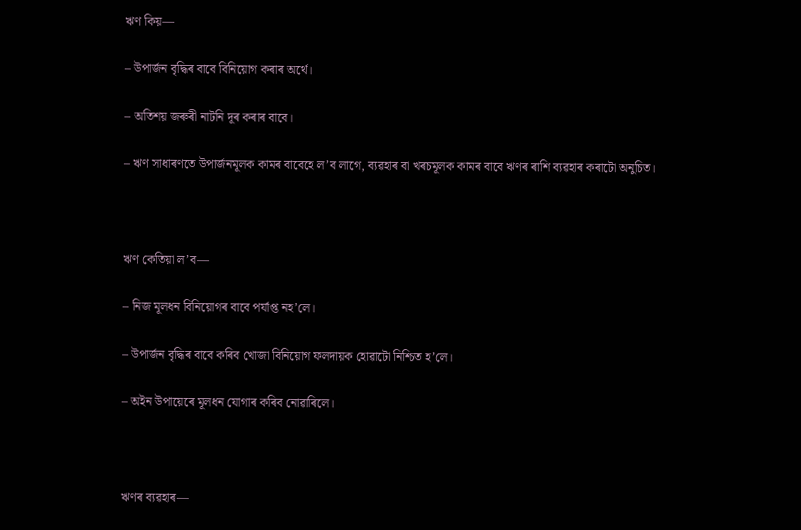ঋণ কিয়—

– উপাৰ্জন বৃদ্ধিৰ বাবে বিনিয়োগ কৰাৰ অৰ্থে।

– অতিশয় জৰুৰী নাটনি দূৰ কৰাৰ বাবে।

– ঋণ সাধাৰণতে উপাৰ্জনমূলক কামৰ বাবেহে ল’ব লাগে, ব্যৱহাৰ বা খৰচমূলক কামৰ বাবে ঋণৰ ৰাশি ব্যৱহাৰ কৰাটো অনুচিত।



ঋণ কেতিয়া ল’ব—

– নিজ মূলধন বিনিয়োগৰ বাবে পৰ্যাপ্ত নহ’লে।

– উপাৰ্জন বৃদ্ধিৰ বাবে কৰিব খোজা বিনিয়োগ ফলদায়ক হোৱাটো নিশ্চিত হ’লে।

– অইন উপায়েৰে মূলধন যোগাৰ কৰিব নোৱাৰিলে।



ঋণৰ ব্যৱহাৰ—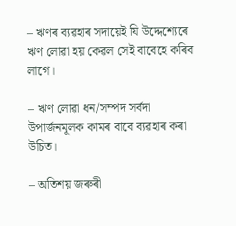– ঋণৰ ব্যৱহাৰ সদায়েই যি উদ্দেশ্যেৰে ঋণ লোৱা হয় কেৱল সেই বাবেহে কৰিব লাগে।

– ঋণ লোৱা ধন/সম্পদ সৰ্বদা উপাৰ্জনমূলক কামৰ বাবে ব্যৱহাৰ কৰা উচিত।

– অতিশয় জৰুৰী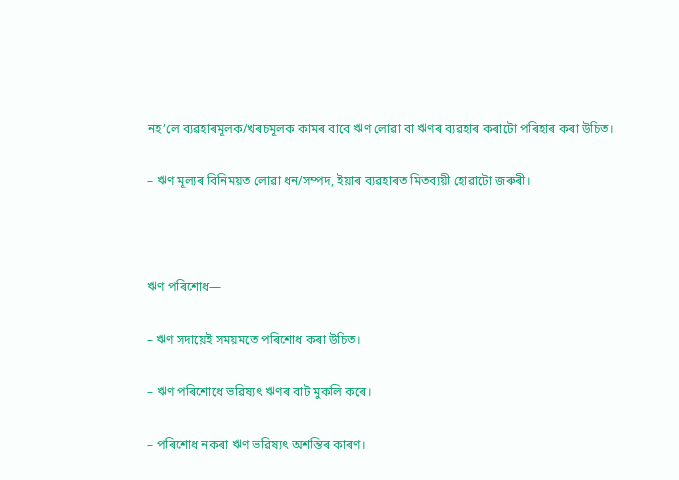নহ’লে ব্যৱহাৰমূলক/খৰচমূলক কামৰ বাবে ঋণ লোৱা বা ঋণৰ ব্যৱহাৰ কৰাটো পৰিহাৰ কৰা উচিত।

– ঋণ মূল্যৰ বিনিময়ত লোৱা ধন/সম্পদ, ইয়াৰ ব্যৱহাৰত মিতব্যয়ী হোৱাটো জৰুৰী।



ঋণ পৰিশোধ—

– ঋণ সদায়েই সময়মতে পৰিশোধ কৰা উচিত।

– ঋণ পৰিশোধে ভৱিষ্যৎ ঋণৰ বাট মুকলি কৰে।

– পৰিশোধ নকৰা ঋণ ভৱিষ্যৎ অশন্তিৰ কাৰণ।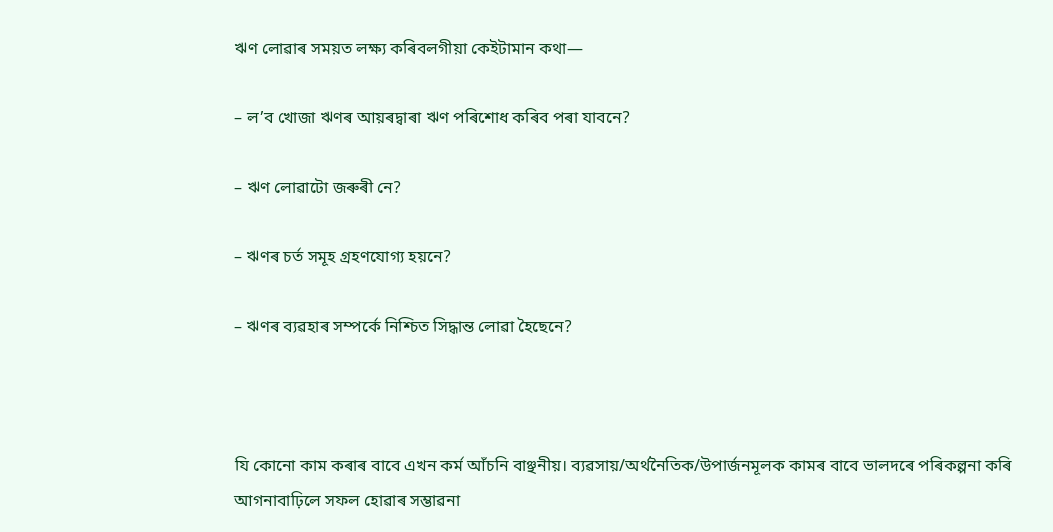ঋণ লোৱাৰ সময়ত লক্ষ্য কৰিবলগীয়া কেইটামান কথা—

– ল’ব খোজা ঋণৰ আয়ৰদ্বাৰা ঋণ পৰিশোধ কৰিব পৰা যাবনে?

– ঋণ লোৱাটো জৰুৰী নে?

– ঋণৰ চৰ্ত সমূহ গ্ৰহণযোগ্য হয়নে?

– ঋণৰ ব্যৱহাৰ সম্পৰ্কে নিশ্চিত সিদ্ধান্ত লোৱা হৈছেনে?



যি কোনো কাম কৰাৰ বাবে এখন কৰ্ম আঁচনি বাঞ্ছনীয়। ব্যৱসায়/অৰ্থনৈতিক/উপাৰ্জনমূলক কামৰ বাবে ভালদৰে পৰিকল্পনা কৰি আগনাবাঢ়িলে সফল হোৱাৰ সম্ভাৱনা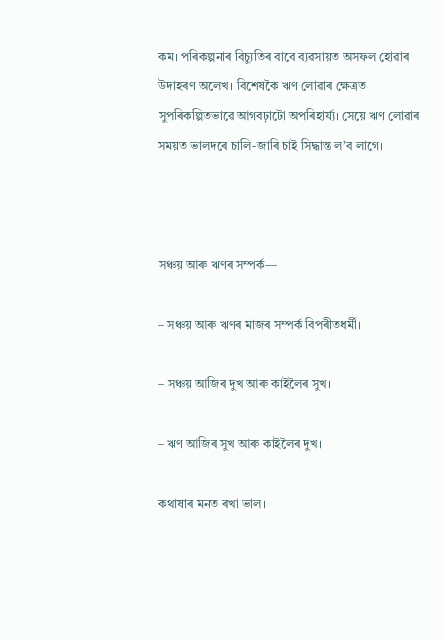কম। পৰিকল্পনাৰ বিচ্যুতিৰ বাবে ব্যৱসায়ত অসফল হোৱাৰ উদাহৰণ অলেখ। বিশেষকৈ ঋণ লোৱাৰ ক্ষেত্ৰত সুপৰিকল্পিতভাৱে আগবঢ়াটো অপৰিহাৰ্য্য। সেয়ে ঋণ লোৱাৰ সময়ত ভালদৰে চালি-জাৰি চাই সিদ্ধান্ত ল’ব লাগে।



সঞ্চয় আৰু ঋণৰ সম্পৰ্ক—

– সঞ্চয় আৰু ঋণৰ মাজৰ সম্পৰ্ক বিপৰীতধৰ্মী।

– সঞ্চয় আজিৰ দুখ আৰু কাইলৈৰ সুখ।

– ঋণ আজিৰ সুখ আৰু কাইলৈৰ দুখ।

কথাষাৰ মনত ৰখা ভাল।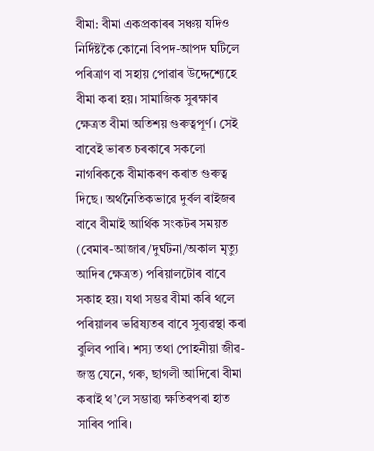বীমা: বীমা একপ্ৰকাৰৰ সঞ্চয় যদিও নিৰ্দিষ্টকৈ কোনো বিপদ-আপদ ঘটিলে পৰিত্ৰাণ বা সহায় পোৱাৰ উদ্দেশ্যেহে বীমা কৰা হয়। সামাজিক সুৰক্ষাৰ ক্ষেত্ৰত বীমা অতিশয় গুৰুত্বপূৰ্ণ। সেই বাবেই ভাৰত চৰকাৰে সকলো নাগৰিককে বীমাকৰণ কৰাত গুৰুত্ব দিছে। অৰ্থনৈতিকভাৱে দুৰ্বল ৰাইজৰ বাবে বীমাই আৰ্থিক সংকটৰ সময়ত (বেমাৰ-আজাৰ/দুৰ্ঘটনা/অকাল মৃত্যু আদিৰ ক্ষেত্ৰত) পৰিয়ালটোৰ বাবে সকাহ হয়। যথা সম্ভৱ বীমা কৰি থলে পৰিয়ালৰ ভৱিষ্যতৰ বাবে সুব্যৱস্থা কৰা বুলিব পাৰি। শস্য তথা পোহনীয়া জীৱ-জন্তু যেনে, গৰু, ছাগলী আদিৰো বীমা কৰাই থ’লে সম্ভাৱ্য ক্ষতিৰপৰা হাত সাৰিব পাৰি।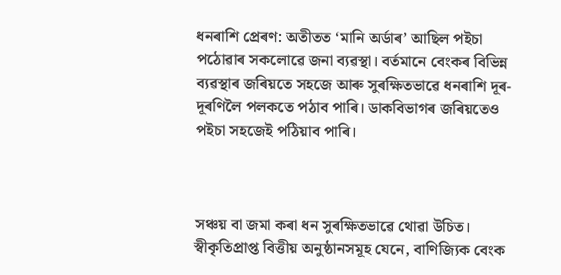ধনৰাশি প্ৰেৰণ: অতীতত ‘মানি অৰ্ডাৰ’ আছিল পইচা পঠোৱাৰ সকলোৱে জনা ব্যৱস্থা। বৰ্তমানে বেংকৰ বিভিন্ন ব্যৱস্থাৰ জৰিয়তে সহজে আৰু সুৰক্ষিতভাৱে ধনৰাশি দূৰ-দূৰণিলৈ পলকতে পঠাব পাৰি। ডাকবিভাগৰ জৰিয়তেও পইচা সহজেই পঠিয়াব পাৰি।



সঞ্চয় বা জমা কৰা ধন সুৰক্ষিতভাৱে থোৱা উচিত। স্বীকৃতিপ্ৰাপ্ত বিত্তীয় অনুষ্ঠানসমূহ যেনে, বাণিজ্যিক বেংক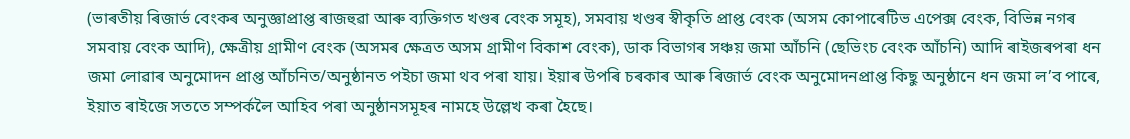(ভাৰতীয় ৰিজাৰ্ভ বেংকৰ অনুজ্ঞাপ্ৰাপ্ত ৰাজহুৱা আৰু ব্যক্তিগত খণ্ডৰ বেংক সমূহ), সমবায় খণ্ডৰ স্বীকৃতি প্ৰাপ্ত বেংক (অসম কোপাৰেটিভ এপেক্স বেংক, বিভিন্ন নগৰ সমবায় বেংক আদি), ক্ষেত্ৰীয় গ্ৰামীণ বেংক (অসমৰ ক্ষেত্ৰত অসম গ্ৰামীণ বিকাশ বেংক), ডাক বিভাগৰ সঞ্চয় জমা আঁচনি (ছেভিংচ বেংক আঁচনি) আদি ৰাইজৰপৰা ধন জমা লোৱাৰ অনুমোদন প্ৰাপ্ত আঁচনিত/অনুষ্ঠানত পইচা জমা থব পৰা যায়। ইয়াৰ উপৰি চৰকাৰ আৰু ৰিজাৰ্ভ বেংক অনুমোদনপ্ৰাপ্ত কিছু অনুষ্ঠানে ধন জমা ল’ব পাৰে, ইয়াত ৰাইজে সততে সম্পৰ্কলৈ আহিব পৰা অনুষ্ঠানসমূহৰ নামহে উল্লেখ কৰা হৈছে।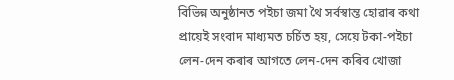বিভিন্ন অনুষ্ঠানত পইচা জমা থৈ সৰ্বস্বান্ত হোৱাৰ কথা প্ৰায়েই সংবাদ মাধ্যমত চৰ্চিত হয়, সেয়ে টকা-পইচা লেন-দেন কৰাৰ আগতে লেন-দেন কৰিব খোজা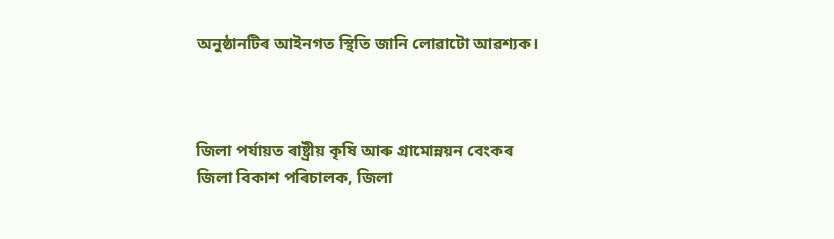অনুষ্ঠানটিৰ আইনগত স্থিতি জানি লোৱাটো আৱশ্যক।



জিলা পৰ্যায়ত ৰাষ্ট্ৰীয় কৃষি আৰু গ্ৰামোন্নয়ন বেংকৰ জিলা বিকাশ পৰিচালক, জিলা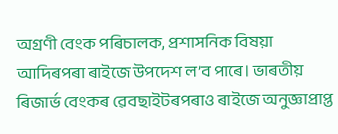অগ্ৰণী বেংক পৰিচালক, প্ৰশাসনিক বিষয়া আদিৰপৰা ৰাইজে উপদেশ ল’ব পাৰে। ভাৰতীয় ৰিজাৰ্ভ বেংকৰ ৱেবছাইটৰপৰাও ৰাইজে অনুজ্ঞাপ্ৰাপ্ত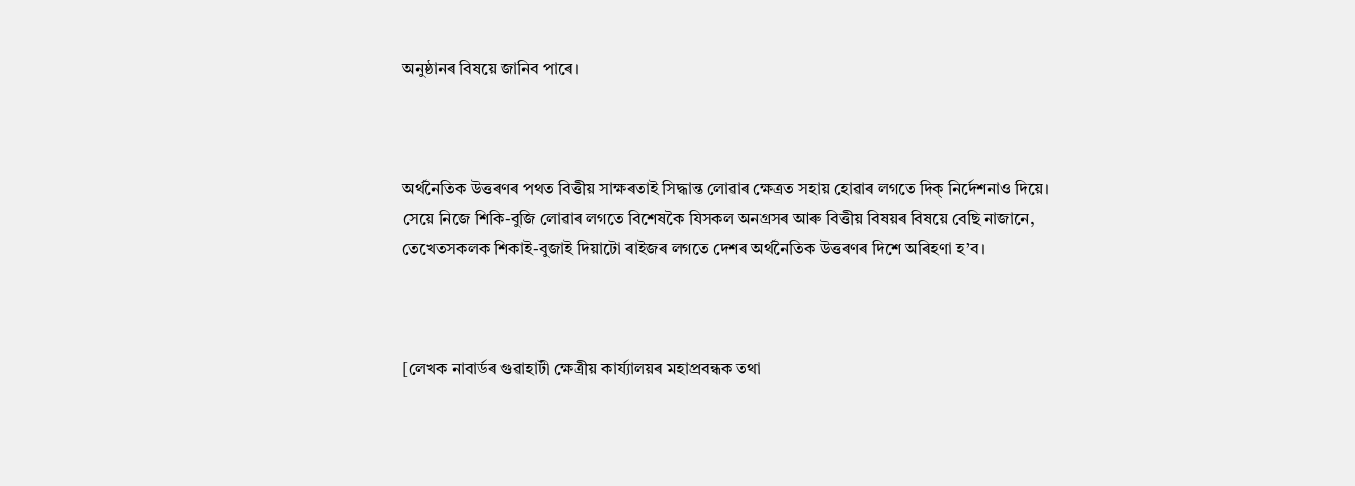অনুষ্ঠানৰ বিষয়ে জানিব পাৰে।



অৰ্থনৈতিক উত্তৰণৰ পথত বিত্তীয় সাক্ষৰতাই সিদ্ধান্ত লোৱাৰ ক্ষেত্ৰত সহায় হোৱাৰ লগতে দিক্ নিৰ্দেশনাও দিয়ে। সেয়ে নিজে শিকি-বুজি লোৱাৰ লগতে বিশেষকৈ যিসকল অনগ্ৰসৰ আৰু বিত্তীয় বিষয়ৰ বিষয়ে বেছি নাজানে, তেখেতসকলক শিকাই-বুজাই দিয়াটো ৰাইজৰ লগতে দেশৰ অৰ্থনৈতিক উত্তৰণৰ দিশে অৰিহণা হ’ব।



[লেখক নাবাৰ্ডৰ গুৱাহাটী ক্ষেত্ৰীয় কাৰ্য্যালয়ৰ মহাপ্ৰবন্ধক তথা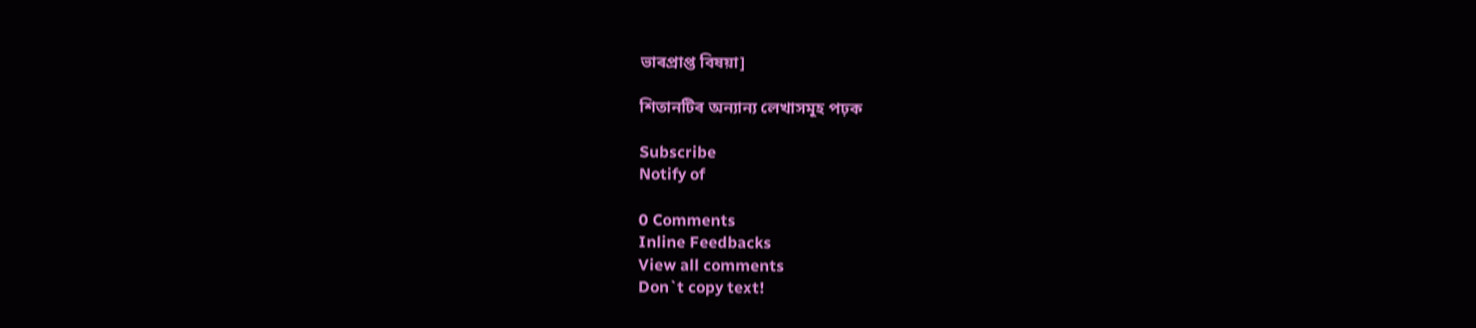ভাৰপ্ৰাপ্ত বিষয়া]

শিতানটিৰ অন্যান্য লেখাসমূহ পঢ়ক

Subscribe
Notify of

0 Comments
Inline Feedbacks
View all comments
Don`t copy text!